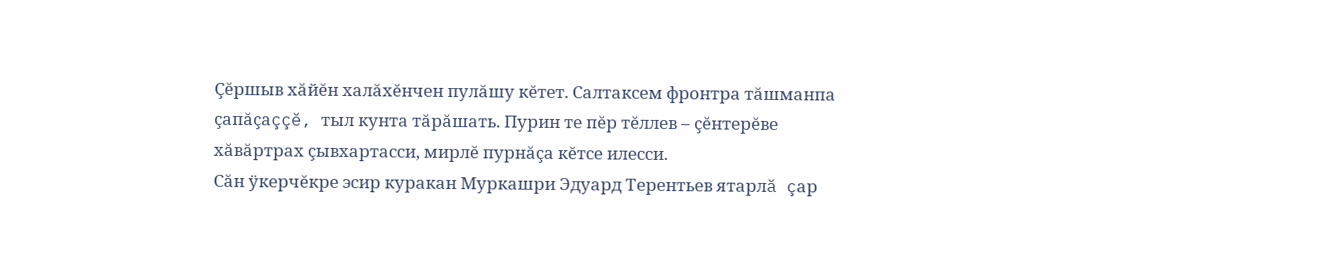Çĕршыв хăйĕн халăхĕнчен пулăшу кĕтет. Салтаксем фронтра тăшманпа çапăçаççĕ, тыл кунта тăрăшать. Пурин те пĕр тĕллев – çĕнтерĕве хăвăртрах çывхартасси, мирлĕ пурнăçа кĕтсе илесси.
Сăн ÿкерчĕкре эсир куракан Муркашри Эдуард Терентьев ятарлă çар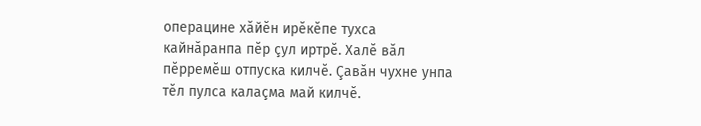операцине хăйĕн ирĕкĕпе тухса кайнăранпа пĕр çул иртрĕ. Халĕ вăл пĕрремĕш отпуска килчĕ. Çавăн чухне унпа тĕл пулса калаçма май килчĕ.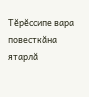Тĕрĕссипе вара повесткăна ятарлă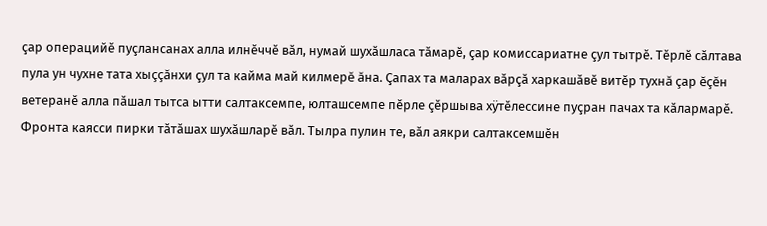çар операцийĕ пуçлансанах алла илнĕччĕ вăл, нумай шухăшласа тăмарĕ, çар комиссариатне çул тытрĕ. Тĕрлĕ сăлтава пула ун чухне тата хыççăнхи çул та кайма май килмерĕ ăна. Çапах та маларах вăрçă харкашăвĕ витĕр тухнă çар ĕçĕн ветеранĕ алла пăшал тытса ытти салтаксемпе, юлташсемпе пĕрле çĕршыва хÿтĕлессине пуçран пачах та кăлармарĕ. Фронта каясси пирки тăтăшах шухăшларĕ вăл. Тылра пулин те, вăл аякри салтаксемшĕн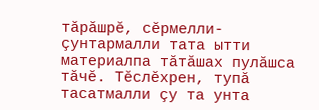тăрăшрĕ, сĕрмелли-çунтармалли тата ытти материалпа тăтăшах пулăшса тăчĕ. Тĕслĕхрен, тупă тасатмалли çу та унта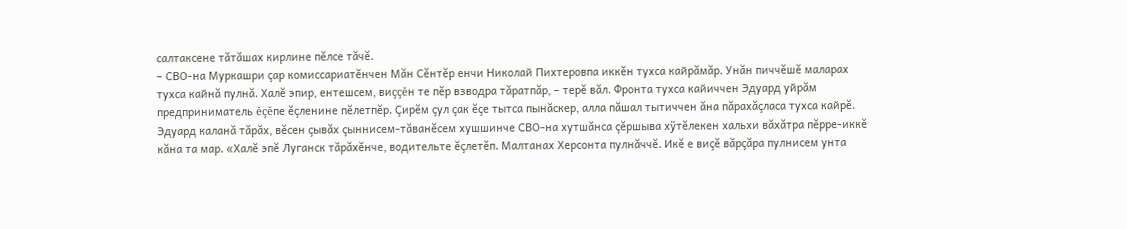салтаксене тăтăшах кирлине пĕлсе тăчĕ.
– СВО-на Муркашри çар комиссариатĕнчен Мăн Сĕнтĕр енчи Николай Пихтеровпа иккĕн тухса кайрăмăр. Унăн пиччĕшĕ маларах тухса кайнă пулнă. Халĕ эпир, ентешсем, виççĕн те пĕр взводра тăратпăр, – терĕ вăл. Фронта тухса кайиччен Эдуард уйрăм предприниматель ĕçĕпе ĕçленине пĕлетпĕр. Çирĕм çул çак ĕçе тытса пынăскер, алла пăшал тытиччен ăна пăрахăçласа тухса кайрĕ. Эдуард каланă тăрăх, вĕсен çывăх çыннисем-тăванĕсем хушшинче СВО-на хутшăнса çĕршыва хÿтĕлекен хальхи вăхăтра пĕрре-иккĕ кăна та мар. «Халĕ эпĕ Луганск тăрăхĕнче, водительте ĕçлетĕп. Малтанах Херсонта пулнăччĕ. Икĕ е виçĕ вăрçăра пулнисем унта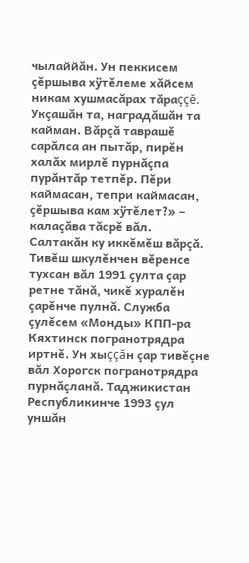чылаййăн. Ун пеккисем çĕршыва хÿтĕлеме хăйсем никам хушмасăрах тăраççĕ. Укçашăн та, наградăшăн та кайман. Вăрçă таврашĕ сарăлса ан пытăр, пирĕн халăх мирлĕ пурнăçпа пурăнтăр тетпĕр. Пĕри каймасан, тепри каймасан, çĕршыва кам хÿтĕлет?» – калаçăва тăсрĕ вăл.
Салтакăн ку иккĕмĕш вăрçă. Тивĕш шкулĕнчен вĕренсе тухсан вăл 1991 çулта çар ретне тăнă, чикĕ хуралĕн çарĕнче пулнă. Служба çулĕсем «Монды» КПП-ра Кяхтинск погранотрядра иртнĕ. Ун хыççăн çар тивĕçне вăл Хорогск погранотрядра пурнăçланă. Таджикистан Республикинче 1993 çул уншăн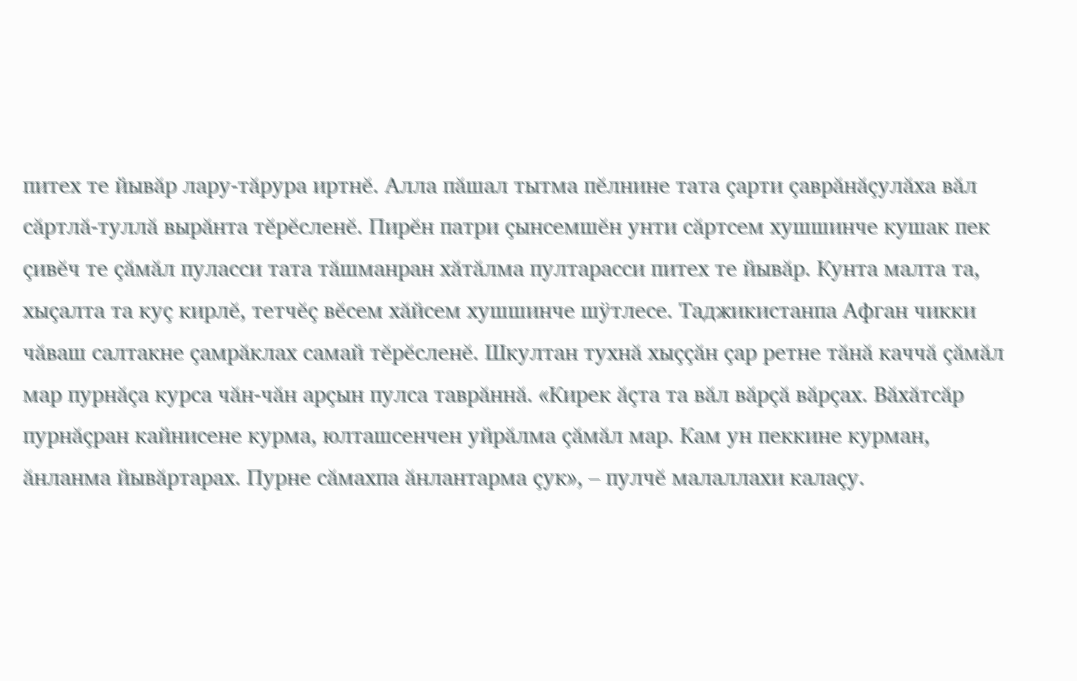питех те йывăр лару-тăрура иртнĕ. Алла пăшал тытма пĕлнине тата çарти çаврăнăçулăха вăл сăртлă-туллă вырăнта тĕрĕсленĕ. Пирĕн патри çынсемшĕн унти сăртсем хушшинче кушак пек çивĕч те çăмăл пуласси тата тăшманран хăтăлма пултарасси питех те йывăр. Кунта малта та, хыçалта та куç кирлĕ, тетчĕç вĕсем хăйсем хушшинче шÿтлесе. Таджикистанпа Афган чикки чăваш салтакне çамрăклах самай тĕрĕсленĕ. Шкултан тухнă хыççăн çар ретне тăнă каччă çăмăл мар пурнăçа курса чăн-чăн арçын пулса таврăннă. «Кирек ăçта та вăл вăрçă вăрçах. Вăхăтсăр пурнăçран кайнисене курма, юлташсенчен уйрăлма çăмăл мар. Кам ун пеккине курман, ăнланма йывăртарах. Пурне сăмахпа ăнлантарма çук», – пулчĕ малаллахи калаçу.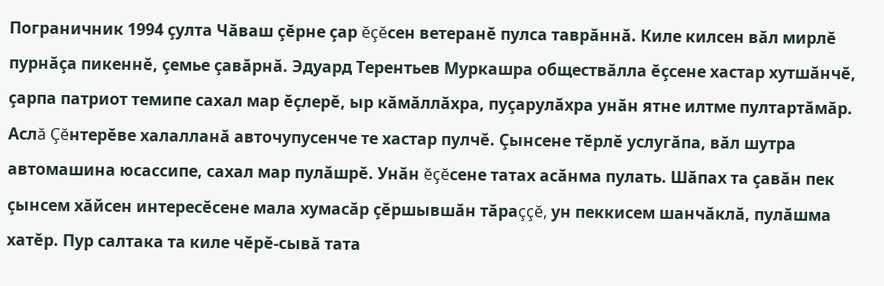Пограничник 1994 çулта Чăваш çĕрне çар ĕçĕсен ветеранĕ пулса таврăннă. Киле килсен вăл мирлĕ пурнăçа пикеннĕ, çемье çавăрнă. Эдуард Терентьев Муркашра обществăлла ĕçсене хастар хутшăнчĕ, çарпа патриот темипе сахал мар ĕçлерĕ, ыр кăмăллăхра, пуçарулăхра унăн ятне илтме пултартăмăр. Аслă Çĕнтерĕве халалланă авточупусенче те хастар пулчĕ. Çынсене тĕрлĕ услугăпа, вăл шутра автомашина юсассипе, сахал мар пулăшрĕ. Унăн ĕçĕсене татах асăнма пулать. Шăпах та çавăн пек çынсем хăйсен интересĕсене мала хумасăр çĕршывшăн тăраççĕ, ун пеккисем шанчăклă, пулăшма хатĕр. Пур салтака та киле чĕрĕ-сывă тата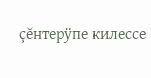çĕнтерÿпе килессе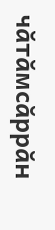чăтăмсăррăн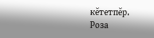кĕтетпĕр.
Роза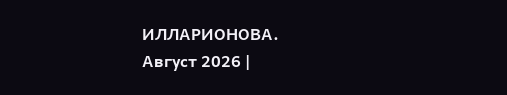ИЛЛАРИОНОВА.
Август 2026 |